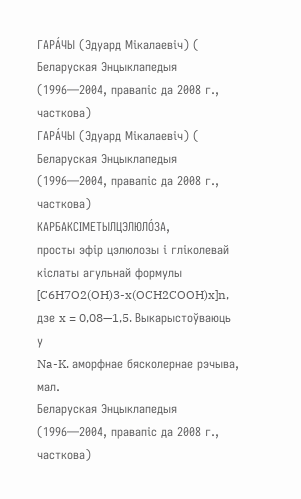ГАРА́ЧЫ (Эдуард Мікалаевіч) (
Беларуская Энцыклапедыя (1996—2004, правапіс да 2008 г., часткова)
ГАРА́ЧЫ (Эдуард Мікалаевіч) (
Беларуская Энцыклапедыя (1996—2004, правапіс да 2008 г., часткова)
КАРБАКСІМЕТЫЛЦЭЛЮЛО́ЗА,
просты эфір цэлюлозы і гліколевай кіслаты агульнай формулы [C6H7O2(OH)3-x(OCH2COOH)x]n, дзе x = 0,08—1,5. Выкарыстоўваюць у
Na-K. аморфнае бясколернае рэчыва, мал.
Беларуская Энцыклапедыя (1996—2004, правапіс да 2008 г., часткова)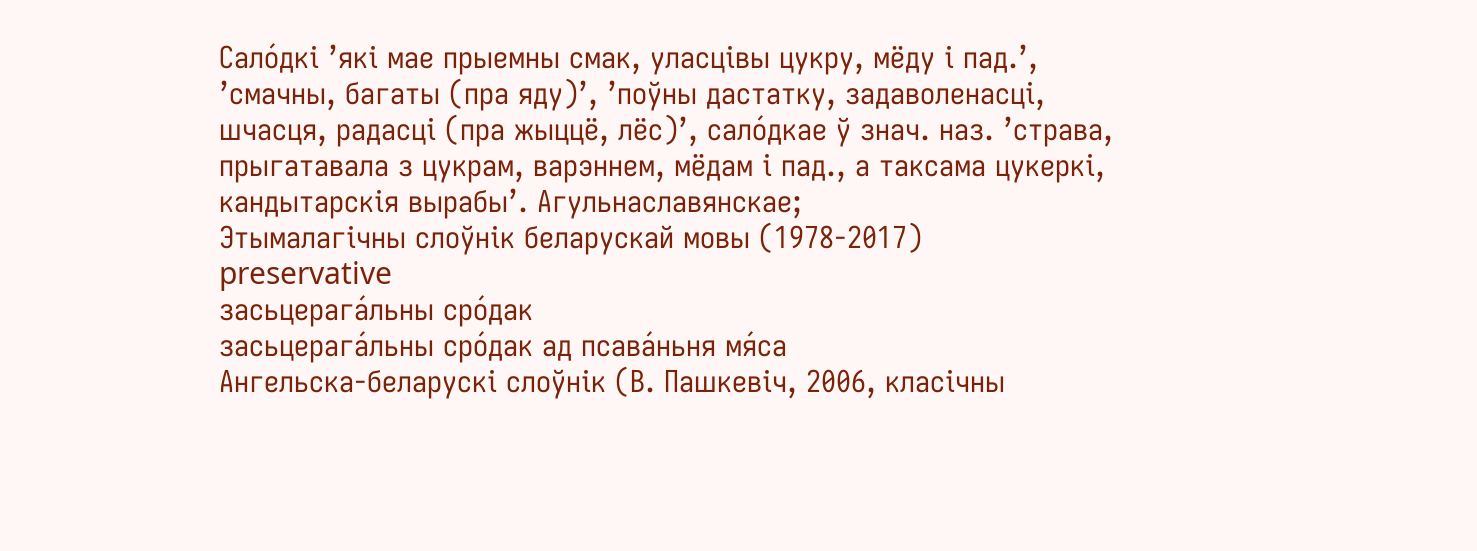Сало́дкі ’які мае прыемны смак, уласцівы цукру, мёду і пад.’, ’смачны, багаты (пра яду)’, ’поўны дастатку, задаволенасці, шчасця, радасці (пра жыццё, лёс)’, сало́дкае ў знач. наз. ’страва, прыгатавала з цукрам, варэннем, мёдам і пад., а таксама цукеркі, кандытарскія вырабы’. Агульнаславянскае;
Этымалагічны слоўнік беларускай мовы (1978-2017)
preservative
засьцерага́льны сро́дак
засьцерага́льны сро́дак ад псава́ньня мя́са
Ангельска-беларускі слоўнік (В. Пашкевіч, 2006, класічны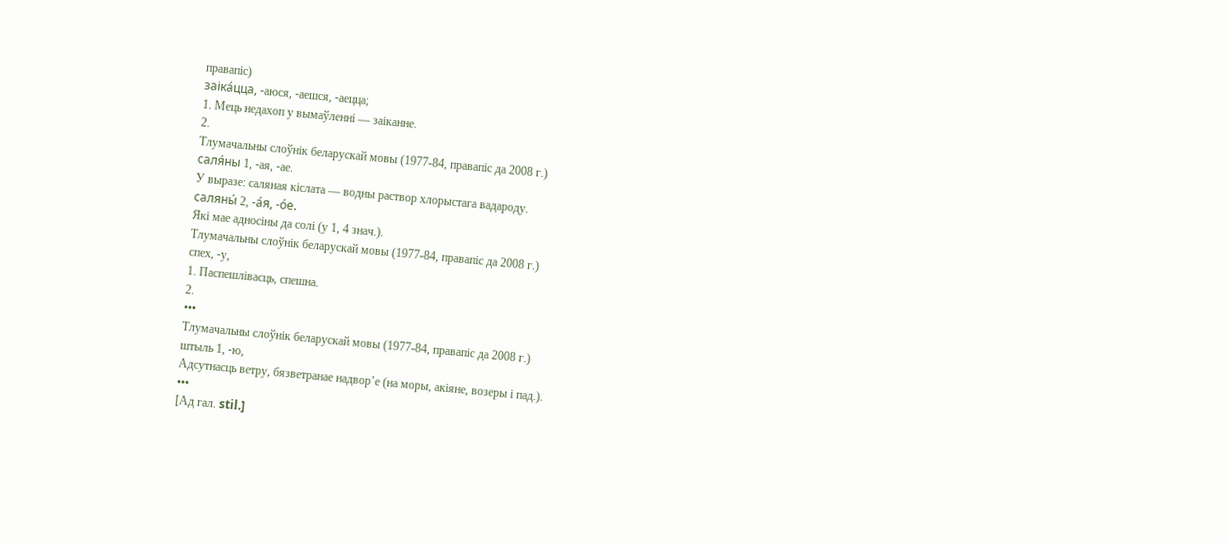правапіс)
заіка́цца, ‑аюся, ‑аешся, ‑аецца;
1. Мець недахоп у вымаўленні — заіканне.
2.
Тлумачальны слоўнік беларускай мовы (1977-84, правапіс да 2008 г.)
саля́ны 1, ‑ая, ‑ае.
У выразе: саляная кіслата — водны раствор хлорыстага вадароду.
саляны́ 2, ‑а́я, ‑о́е.
Які мае адносіны да солі (у 1, 4 знач.).
Тлумачальны слоўнік беларускай мовы (1977-84, правапіс да 2008 г.)
спех, ‑у,
1. Паспешлівасць, спешна.
2.
•••
Тлумачальны слоўнік беларускай мовы (1977-84, правапіс да 2008 г.)
штыль 1, ‑ю,
Адсутнасць ветру, бязветранае надвор’е (на моры, акіяне, возеры і пад.).
•••
[Ад гал. stil.]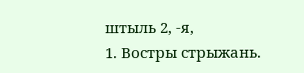штыль 2, ‑я,
1. Востры стрыжань.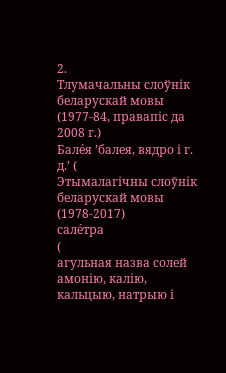2.
Тлумачальны слоўнік беларускай мовы (1977-84, правапіс да 2008 г.)
Бале́я ’балея, вядро і г. д.’ (
Этымалагічны слоўнік беларускай мовы (1978-2017)
сале́тра
(
агульная назва солей амонію, калію, кальцыю, натрыю і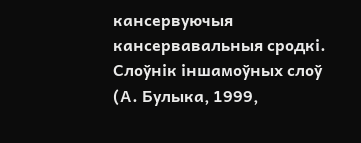кансервуючыя кансервавальныя сродкі.
Слоўнік іншамоўных слоў (А. Булыка, 1999,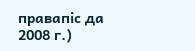правапіс да 2008 г.)